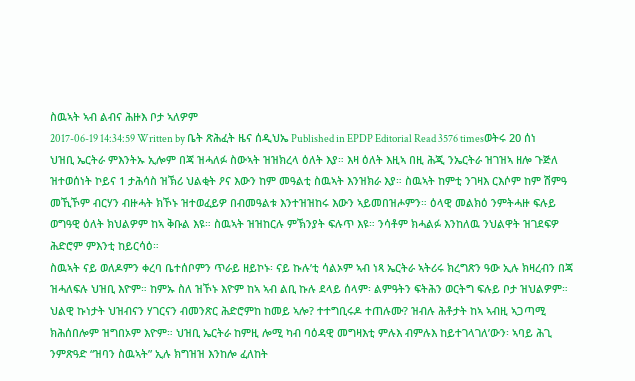ስዉኣት ኣብ ልብና ሕዙእ ቦታ ኣለዎም
2017-06-19 14:34:59 Written by ቤት ጽሕፈት ዜና ሰዲህኤ Published in EPDP Editorial Read 3576 timesወትሩ 20 ሰነ ህዝቢ ኤርትራ ምእንትኡ ኢሎም በጃ ዝሓለፉ ስውኣት ዝዝክረላ ዕለት እያ። እዛ ዕለት እዚኣ በዚ ሕጂ ንኤርትራ ዝገዝኣ ዘሎ ጉጅለ ዝተወሰነት ኮይና 1 ታሕሳስ ዝኽሪ ህልቂት ዖና እውን ከም መዓልቲ ስዉኣት እንዝክራ እያ። ስዉኣት ከምቲ ንገዛእ ርእሶም ከም ሽምዓ መኺኾም ብርሃን ብዙሓት ክኾኑ ዝተወፈይዎ በብመዓልቱ እንተዝዝከሩ እውን ኣይመበዝሖምን። ዕላዊ መልክዕ ንምትሓዙ ፍሉይ ወግዓዊ ዕለት ክህልዎም ከኣ ቅቡል እዩ። ስዉኣት ዝዝከርሉ ምኽንያት ፍሉጥ እዩ። ንሳቶም ክሓልፉ እንከለዉ ንህልዋት ዝገደፍዎ ሕድሮም ምእንቲ ከይርሳዕ።
ስዉኣት ናይ ወለዶምን ቀረባ ቤተሰቦምን ጥራይ ዘይኮኑ፡ ናይ ኩሉ’ቲ ሳልኦም ኣብ ነጻ ኤርትራ ኣትሪሩ ክረግጽን ዓው ኢሉ ክዛረብን በጃ ዝሓለፍሉ ህዝቢ እዮም። ከምኡ ስለ ዝኾኑ እዮም ከኣ ኣብ ልቢ ኩሉ ደላይ ሰላም፡ ልምዓትን ፍትሕን ወርትግ ፍሉይ ቦታ ዝህልዎም። ህልዊ ኩነታት ህዝብናን ሃገርናን ብመንጽር ሕድሮምከ ከመይ ኣሎ? ተተግቢሩዶ ተጠሉሙ? ዝብሉ ሕቶታት ከኣ ኣብዚ ኣጋጣሚ ክሕሰበሎም ዝግበኦም እዮም። ህዝቢ ኤርትራ ከምዚ ሎሚ ካብ ባዕዳዊ መግዛእቲ ምሉእ ብምሉእ ከይተገላገለ’ውን፡ ኣባይ ሕጊ ንምጽዓድ “ዝባን ስዉኣት” ኢሉ ክግዝዝ እንከሎ ፈለከት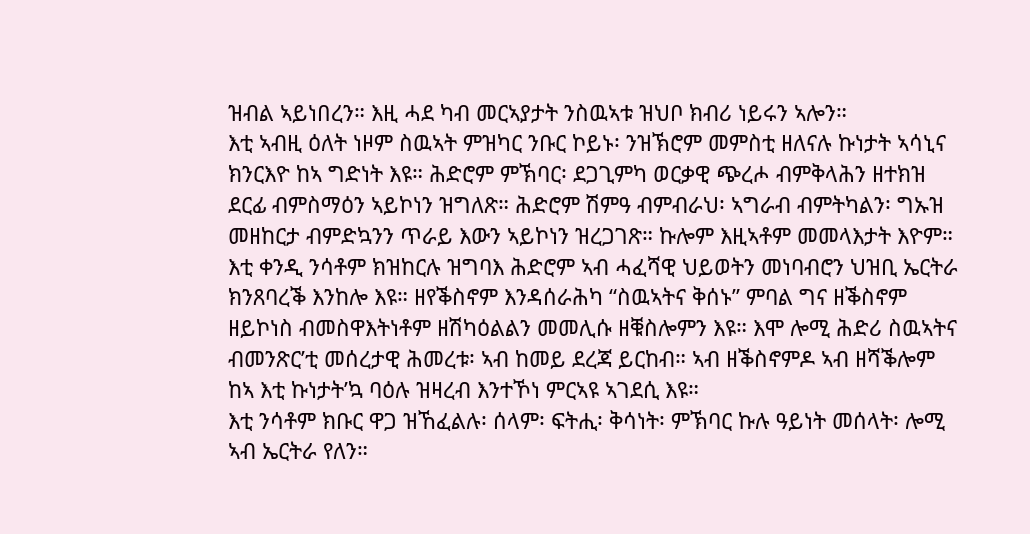ዝብል ኣይነበረን። እዚ ሓደ ካብ መርኣያታት ንስዉኣቱ ዝህቦ ክብሪ ነይሩን ኣሎን።
እቲ ኣብዚ ዕለት ነዞም ስዉኣት ምዝካር ንቡር ኮይኑ፡ ንዝኽሮም መምስቲ ዘለናሉ ኩነታት ኣሳኒና ክንርእዮ ከኣ ግድነት እዩ። ሕድሮም ምኽባር፡ ደጋጊምካ ወርቃዊ ጭረሖ ብምቅላሕን ዘተክዝ ደርፊ ብምስማዕን ኣይኮነን ዝግለጽ። ሕድሮም ሽምዓ ብምብራህ፡ ኣግራብ ብምትካልን፡ ግኡዝ መዘከርታ ብምድኳንን ጥራይ እውን ኣይኮነን ዝረጋገጽ። ኩሎም እዚኣቶም መመላእታት እዮም። እቲ ቀንዲ ንሳቶም ክዝከርሉ ዝግባእ ሕድሮም ኣብ ሓፈሻዊ ህይወትን መነባብሮን ህዝቢ ኤርትራ ክንጸባረቕ እንከሎ እዩ። ዘየቕስኖም እንዳሰራሕካ “ስዉኣትና ቅሰኑ” ምባል ግና ዘቕስኖም ዘይኮነስ ብመስዋእትነቶም ዘሽካዕልልን መመሊሱ ዘቑስሎምን እዩ። እሞ ሎሚ ሕድሪ ስዉኣትና ብመንጽር’ቲ መሰረታዊ ሕመረቱ፡ ኣብ ከመይ ደረጃ ይርከብ። ኣብ ዘቕስኖምዶ ኣብ ዘሻቕሎም ከኣ እቲ ኩነታት’ኳ ባዕሉ ዝዛረብ እንተኾነ ምርኣዩ ኣገደሲ እዩ።
እቲ ንሳቶም ክቡር ዋጋ ዝኸፈልሉ፡ ሰላም፡ ፍትሒ፡ ቅሳነት፡ ምኽባር ኩሉ ዓይነት መሰላት፡ ሎሚ ኣብ ኤርትራ የለን።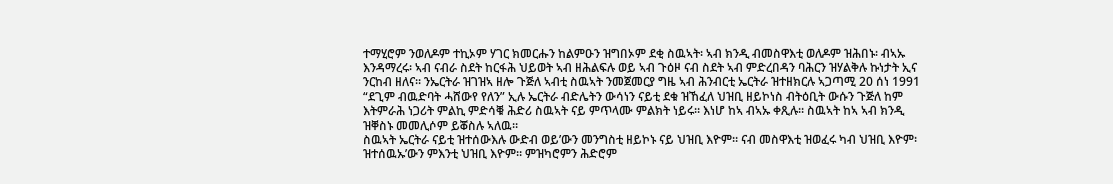ተማሂሮም ንወለዶም ተኪኦም ሃገር ክመርሑን ከልምዑን ዝግበኦም ደቂ ስዉኣት፡ ኣብ ክንዲ ብመስዋእቲ ወለዶም ዝሕበኑ፡ ብኣኡ እንዳማረሩ፡ ኣብ ናብራ ስደት ከርፋሕ ህይወት ኣብ ዘሕልፍሉ ወይ ኣብ ጉዕዞ ናብ ስደት ኣብ ምድረበዳን ባሕርን ዝሃልቅሉ ኩነታት ኢና ንርከብ ዘለና። ንኤርትራ ዝገዝኣ ዘሎ ጉጅለ ኣብቲ ስዉኣት ንመጀመርያ ግዜ ኣብ ሕንብርቲ ኤርትራ ዝተዘክርሉ ኣጋጣሚ 20 ሰነ 1991 “ደጊም ብዉድባት ሓሸውየ የለን” ኢሉ ኤርትራ ብድሌትን ውሳነን ናይቲ ደቁ ዝኸፈለ ህዝቢ ዘይኮነስ ብትዕቢት ውሱን ጉጅለ ከም እትምራሕ ነጋሪት ምልኪ ምድሳቑ ሕድሪ ስዉኣት ናይ ምጥላሙ ምልክት ነይሩ። እነሆ ከኣ ብኣኡ ቀጺሉ። ስዉኣት ከኣ ኣብ ክንዲ ዝቐስኑ መመሊሶም ይቖስሉ ኣለዉ።
ስዉኣት ኤርትራ ናይቲ ዝተሰውእሉ ውድብ ወይ’ውን መንግስቲ ዘይኮኑ ናይ ህዝቢ እዮም። ናብ መስዋእቲ ዝወፈሩ ካብ ህዝቢ እዮም፡ ዝተሰዉኡ’ውን ምእንቲ ህዝቢ እዮም። ምዝካሮምን ሕድሮም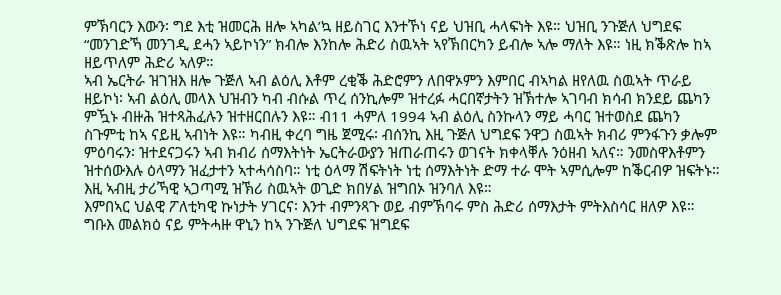ምኽባርን እውን፡ ግደ እቲ ዝመርሕ ዘሎ ኣካል’ኳ ዘይስገር እንተኾነ ናይ ህዝቢ ሓላፍነት እዩ። ህዝቢ ንጉጅለ ህግደፍ “መንገድኻ መንገዲ ደሓን ኣይኮነን” ክብሎ እንከሎ ሕድሪ ስዉኣት ኣየኽበርካን ይብሎ ኣሎ ማለት እዩ። ነዚ ክቕጽሎ ከኣ ዘይጥለም ሕድሪ ኣለዎ።
ኣብ ኤርትራ ዝገዝእ ዘሎ ጉጅለ ኣብ ልዕሊ እቶም ረቂቕ ሕድሮምን ለበዋኦምን እምበር ብኣካል ዘየለዉ ስዉኣት ጥራይ ዘይኮነ፡ ኣብ ልዕሊ መላእ ህዝብን ካብ ብሱል ጥረ ሰንኪሎም ዝተረፉ ሓርበኛታትን ዝኽተሎ ኣገባብ ክሳብ ክንደይ ጨካን ምዃኑ ብዙሕ ዝተጻሕፈሉን ዝተዘርበሉን እዩ። ብ11 ሓምለ 1994 ኣብ ልዕሊ ስንኩላን ማይ ሓባር ዝተወስደ ጨካን ስጉምቲ ከኣ ናይዚ ኣብነት እዩ። ካብዚ ቀረባ ግዜ ጀሚሩ፡ ብሰንኪ እዚ ጉጅለ ህግደፍ ንዋጋ ስዉኣት ክብሪ ምንፋጉን ቃሎም ምዕባሩን፡ ዝተደናጋሩን ኣብ ክብሪ ሰማእትነት ኤርትራውያን ዝጠራጠሩን ወገናት ክቀላቐሉ ንዕዘብ ኣለና። ንመስዋእቶምን ዝተሰውእሉ ዕላማን ዝፈታተን ኣተሓሳስባ። ነቲ ዕላማ ሽፍትነት ነቲ ሰማእትነት ድማ ተራ ሞት ኣምሲሎም ከቕርብዎ ዝፍትኑ። እዚ ኣብዚ ታሪኻዊ ኣጋጣሚ ዝኽሪ ስዉኣት ወጊድ ክበሃል ዝግበኦ ዝንባለ እዩ።
እምበኣር ህልዊ ፖለቲካዊ ኩነታት ሃገርና፡ እንተ ብምንጻጉ ወይ ብምኽባሩ ምስ ሕድሪ ሰማእታት ምትእስሳር ዘለዎ እዩ። ግቡእ መልክዕ ናይ ምትሓዙ ዋኒን ከኣ ንጉጅለ ህግደፍ ዝግደፍ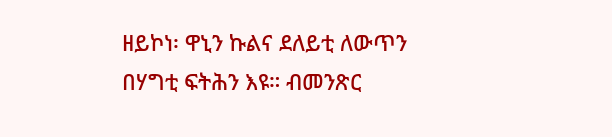ዘይኮነ፡ ዋኒን ኩልና ደለይቲ ለውጥን በሃግቲ ፍትሕን እዩ። ብመንጽር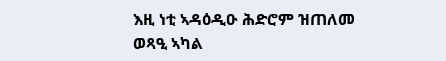እዚ ነቲ ኣዳዕዲዑ ሕድሮም ዝጠለመ ወጻዒ ኣካል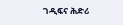ገዲፍና ሕድሪ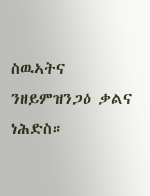ስዉኣትና ንዘይምዝንጋዕ ቃልና ነሕድስ።